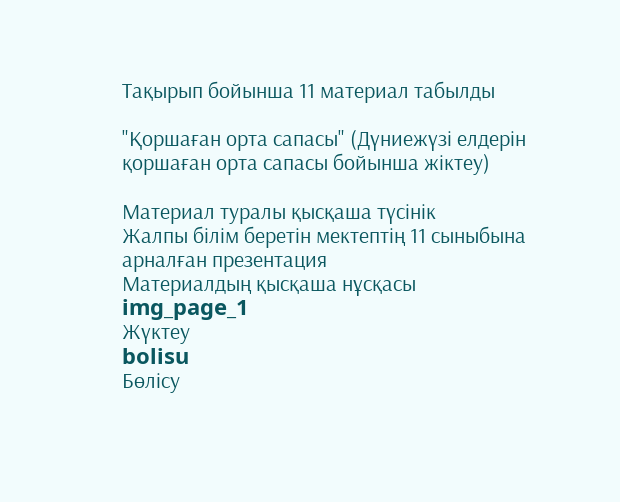Тақырып бойынша 11 материал табылды

"Қоршаған орта сапасы" (Дүниежүзі елдерін қоршаған орта сапасы бойынша жіктеу)

Материал туралы қысқаша түсінік
Жалпы білім беретін мектептің 11 сыныбына арналған презентация
Материалдың қысқаша нұсқасы
img_page_1
Жүктеу
bolisu
Бөлісу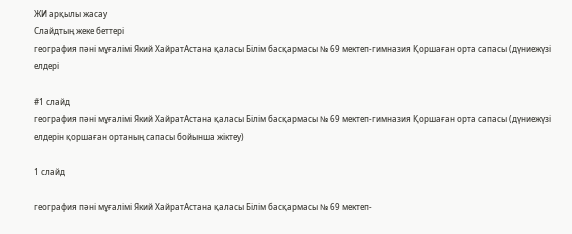ЖИ арқылы жасау
Слайдтың жеке беттері
география пәні мұғалімі Який ХайратАстана қаласы Білім басқармасы № 69 мектеп-гимназия Қоршаған орта сапасы (дүниежүзі елдері

#1 слайд
география пәні мұғалімі Який ХайратАстана қаласы Білім басқармасы № 69 мектеп-гимназия Қоршаған орта сапасы (дүниежүзі елдерін қоршаған ортаның сапасы бойынша жіктеу)

1 слайд

география пәні мұғалімі Який ХайратАстана қаласы Білім басқармасы № 69 мектеп-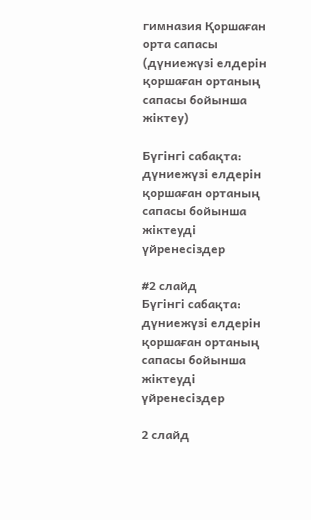гимназия Қоршаған орта сапасы (дүниежүзі елдерін қоршаған ортаның сапасы бойынша жіктеу)

Бүгінгі сабақта: дүниежүзі елдерін қоршаған ортаның сапасы бойынша жіктеуді үйренесіздер

#2 слайд
Бүгінгі сабақта: дүниежүзі елдерін қоршаған ортаның сапасы бойынша жіктеуді үйренесіздер

2 слайд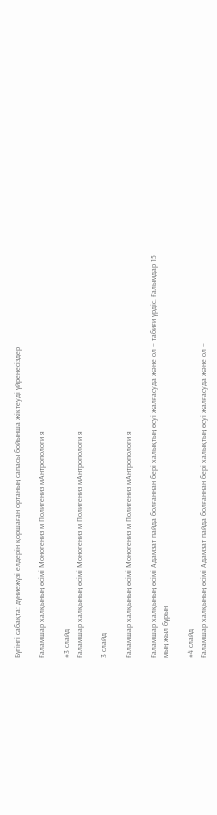Бүгінгі сабақта: дүниежүзі елдерін қоршаған ортаның сапасы бойынша жіктеуді үйренесіздер

Ғаламшар халқының өсімі Моногениз м Полигениз мАнтропологи я

#3 слайд
Ғаламшар халқының өсімі Моногениз м Полигениз мАнтропологи я

3 слайд

Ғаламшар халқының өсімі Моногениз м Полигениз мАнтропологи я

Ғаламшар халқының өсімі Адамзат пайда болғаннан бері халықтың өсуі жалғасуда және ол – табиғи үрдіс. Ғалымдар 15 мың жыл бұрын

#4 слайд
Ғаламшар халқының өсімі Адамзат пайда болғаннан бері халықтың өсуі жалғасуда және ол –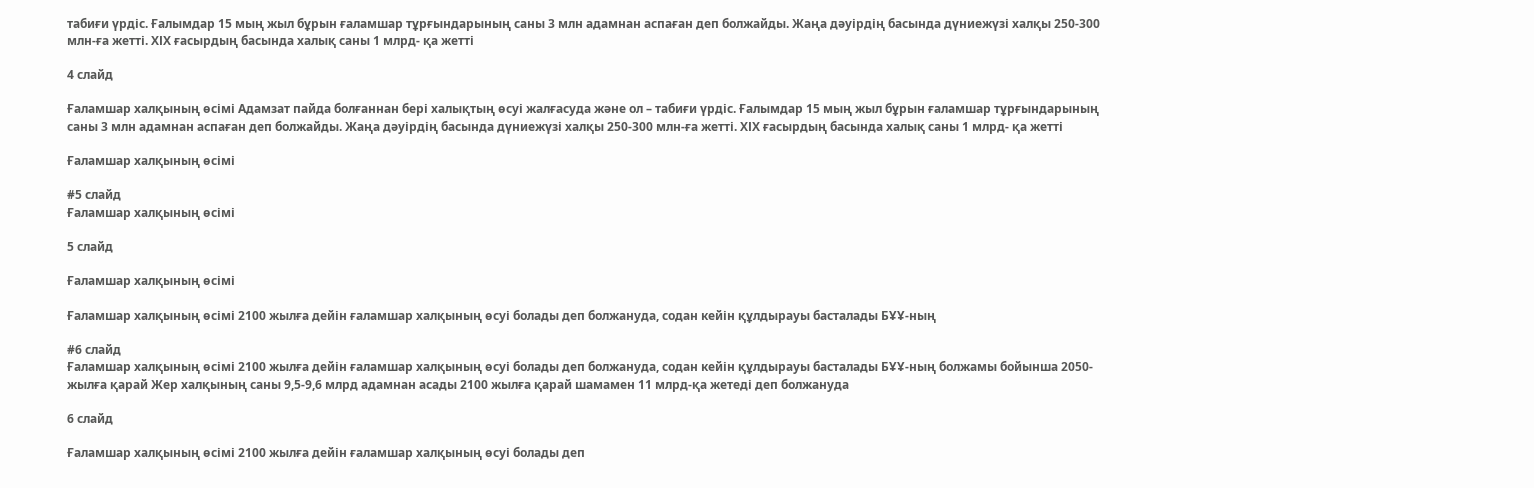табиғи үрдіс. Ғалымдар 15 мың жыл бұрын ғаламшар тұрғындарының саны 3 млн адамнан аспаған деп болжайды. Жаңа дәуірдің басында дүниежүзі халқы 250-300 млн-ға жетті. ХІХ ғасырдың басында халық саны 1 млрд- қа жетті

4 слайд

Ғаламшар халқының өсімі Адамзат пайда болғаннан бері халықтың өсуі жалғасуда және ол – табиғи үрдіс. Ғалымдар 15 мың жыл бұрын ғаламшар тұрғындарының саны 3 млн адамнан аспаған деп болжайды. Жаңа дәуірдің басында дүниежүзі халқы 250-300 млн-ға жетті. ХІХ ғасырдың басында халық саны 1 млрд- қа жетті

Ғаламшар халқының өсімі

#5 слайд
Ғаламшар халқының өсімі

5 слайд

Ғаламшар халқының өсімі

Ғаламшар халқының өсімі 2100 жылға дейін ғаламшар халқының өсуі болады деп болжануда, содан кейін құлдырауы басталады БҰҰ-ның

#6 слайд
Ғаламшар халқының өсімі 2100 жылға дейін ғаламшар халқының өсуі болады деп болжануда, содан кейін құлдырауы басталады БҰҰ-ның болжамы бойынша 2050-жылға қарай Жер халқының саны 9,5-9,6 млрд адамнан асады 2100 жылға қарай шамамен 11 млрд-қа жетеді деп болжануда

6 слайд

Ғаламшар халқының өсімі 2100 жылға дейін ғаламшар халқының өсуі болады деп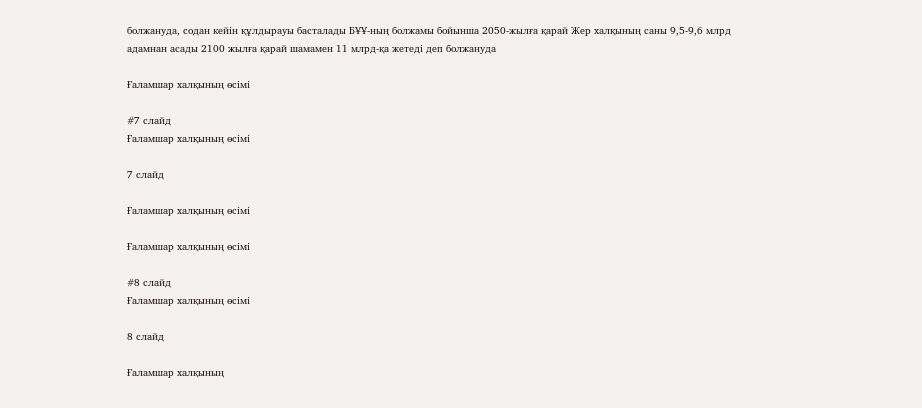болжануда, содан кейін құлдырауы басталады БҰҰ-ның болжамы бойынша 2050-жылға қарай Жер халқының саны 9,5-9,6 млрд адамнан асады 2100 жылға қарай шамамен 11 млрд-қа жетеді деп болжануда

Ғаламшар халқының өсімі

#7 слайд
Ғаламшар халқының өсімі

7 слайд

Ғаламшар халқының өсімі

Ғаламшар халқының өсімі

#8 слайд
Ғаламшар халқының өсімі

8 слайд

Ғаламшар халқының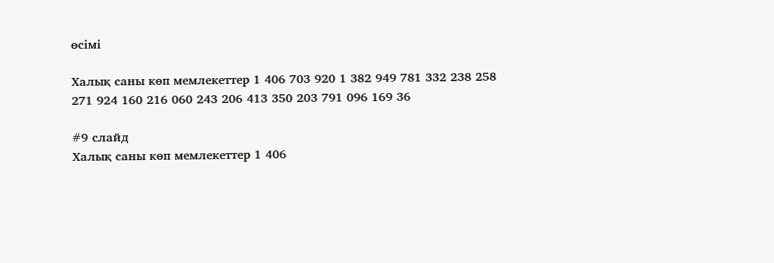өсімі

Халық саны көп мемлекеттер 1 406 703 920 1 382 949 781 332 238 258 271 924 160 216 060 243 206 413 350 203 791 096 169 36

#9 слайд
Халық саны көп мемлекеттер 1 406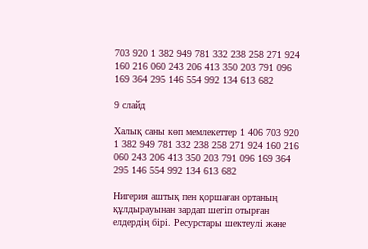703 920 1 382 949 781 332 238 258 271 924 160 216 060 243 206 413 350 203 791 096 169 364 295 146 554 992 134 613 682

9 слайд

Халық саны көп мемлекеттер 1 406 703 920 1 382 949 781 332 238 258 271 924 160 216 060 243 206 413 350 203 791 096 169 364 295 146 554 992 134 613 682

Нигерия аштық пен қоршаған ортаның құлдырауынан зардап шегіп отырған елдердің бірі. Ресурстары шектеулі және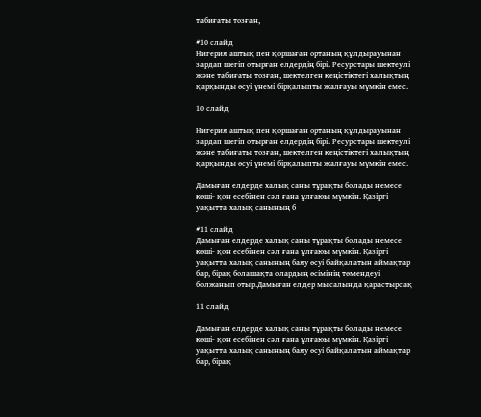табиғаты тозған,

#10 слайд
Нигерия аштық пен қоршаған ортаның құлдырауынан зардап шегіп отырған елдердің бірі. Ресурстары шектеулі және табиғаты тозған, шектелген кеңістіктегі халықтың қарқынды өсуі үнемі бірқалыпты жалғауы мүмкін емес.

10 слайд

Нигерия аштық пен қоршаған ортаның құлдырауынан зардап шегіп отырған елдердің бірі. Ресурстары шектеулі және табиғаты тозған, шектелген кеңістіктегі халықтың қарқынды өсуі үнемі бірқалыпты жалғауы мүмкін емес.

Дамыған елдерде халық саны тұрақты болады немесе көші- қон есебінен сәл ғана ұлғаюы мүмкін. Қазіргі уақытта халық санының б

#11 слайд
Дамыған елдерде халық саны тұрақты болады немесе көші- қон есебінен сәл ғана ұлғаюы мүмкін. Қазіргі уақытта халық санының баяу өсуі байқалатын аймақтар бар, бірақ болашақта олардың өсімінің төмендеуі болжанып отыр.Дамыған елдер мысалында қарастырсақ

11 слайд

Дамыған елдерде халық саны тұрақты болады немесе көші- қон есебінен сәл ғана ұлғаюы мүмкін. Қазіргі уақытта халық санының баяу өсуі байқалатын аймақтар бар, бірақ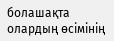болашақта олардың өсімінің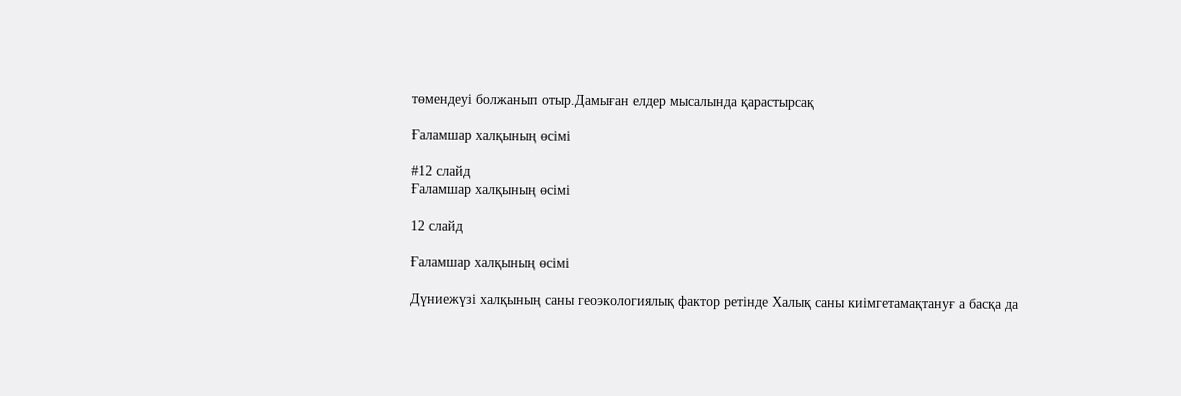төмендеуі болжанып отыр.Дамыған елдер мысалында қарастырсақ

Ғаламшар халқының өсімі

#12 слайд
Ғаламшар халқының өсімі

12 слайд

Ғаламшар халқының өсімі

Дүниежүзі халқының саны геоэкологиялық фактор ретінде Халық саны киімгетамақтануғ а басқа да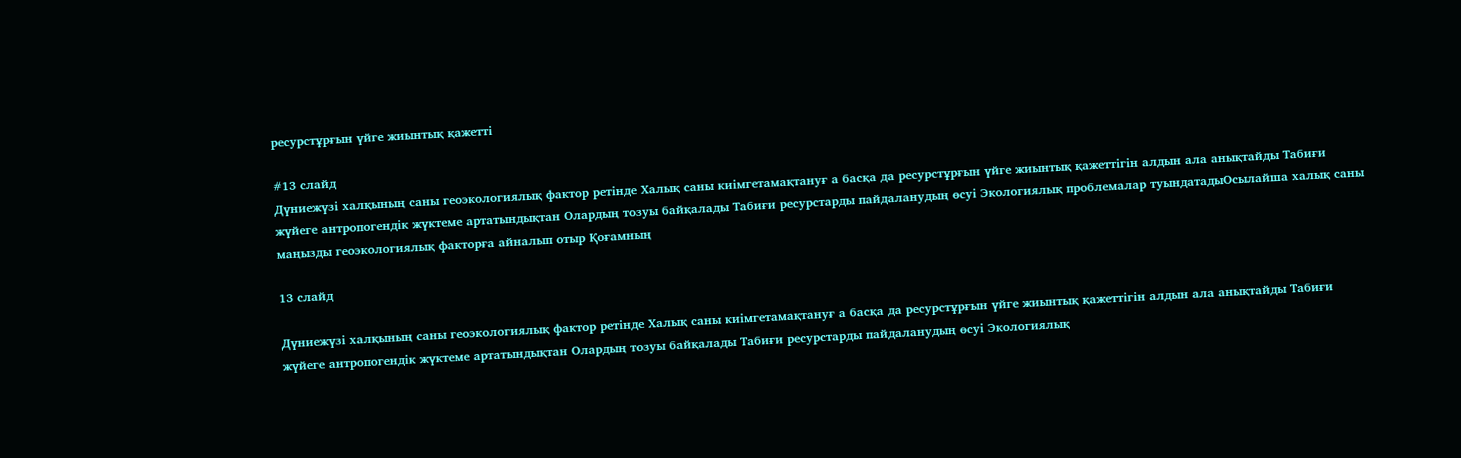ресурстұрғын үйге жиынтық қажетті

#13 слайд
Дүниежүзі халқының саны геоэкологиялық фактор ретінде Халық саны киімгетамақтануғ а басқа да ресурстұрғын үйге жиынтық қажеттігін алдын ала анықтайды Табиғи жүйеге антропогендік жүктеме артатындықтан Олардың тозуы байқалады Табиғи ресурстарды пайдаланудың өсуі Экологиялық проблемалар туындатадыОсылайша халық саны маңызды геоэкологиялық факторға айналып отыр Қоғамның

13 слайд

Дүниежүзі халқының саны геоэкологиялық фактор ретінде Халық саны киімгетамақтануғ а басқа да ресурстұрғын үйге жиынтық қажеттігін алдын ала анықтайды Табиғи жүйеге антропогендік жүктеме артатындықтан Олардың тозуы байқалады Табиғи ресурстарды пайдаланудың өсуі Экологиялық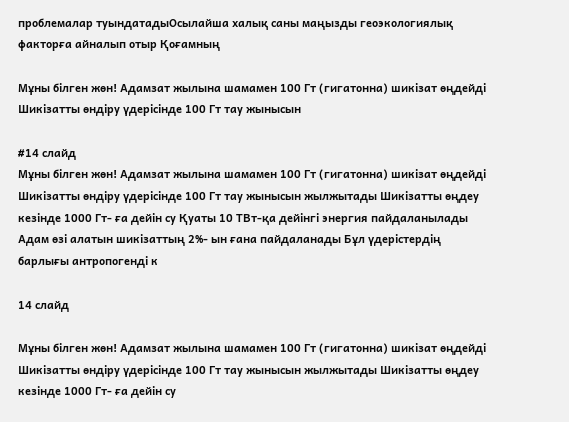проблемалар туындатадыОсылайша халық саны маңызды геоэкологиялық факторға айналып отыр Қоғамның

Мұны білген жөн! Адамзат жылына шамамен 100 Гт (гигатонна) шикізат өңдейді Шикізатты өндіру үдерісінде 100 Гт тау жынысын

#14 слайд
Мұны білген жөн! Адамзат жылына шамамен 100 Гт (гигатонна) шикізат өңдейді Шикізатты өндіру үдерісінде 100 Гт тау жынысын жылжытады Шикізатты өңдеу кезінде 1000 Гт- ға дейін су Қуаты 10 ТВт-қа дейінгі энергия пайдаланылады Адам өзі алатын шикізаттың 2%- ын ғана пайдаланады Бұл үдерістердің барлығы антропогенді к

14 слайд

Мұны білген жөн! Адамзат жылына шамамен 100 Гт (гигатонна) шикізат өңдейді Шикізатты өндіру үдерісінде 100 Гт тау жынысын жылжытады Шикізатты өңдеу кезінде 1000 Гт- ға дейін су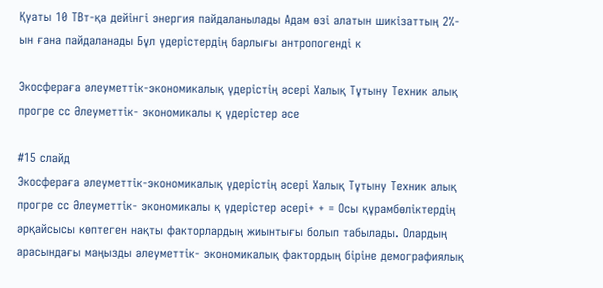Қуаты 10 ТВт-қа дейінгі энергия пайдаланылады Адам өзі алатын шикізаттың 2%- ын ғана пайдаланады Бұл үдерістердің барлығы антропогенді к

Экосфераға әлеуметтік-экономикалық үдерістің әсері Халық Тұтыну Техник алық прогре сс Әлеуметтік- экономикалы қ үдерістер әсе

#15 слайд
Экосфераға әлеуметтік-экономикалық үдерістің әсері Халық Тұтыну Техник алық прогре сс Әлеуметтік- экономикалы қ үдерістер әсері+ + = Осы құрамбөліктердің әрқайсысы көптеген нақты факторлардың жиынтығы болып табылады. Олардың арасындағы маңызды әлеуметтік- экономикалық фактордың біріне демографиялық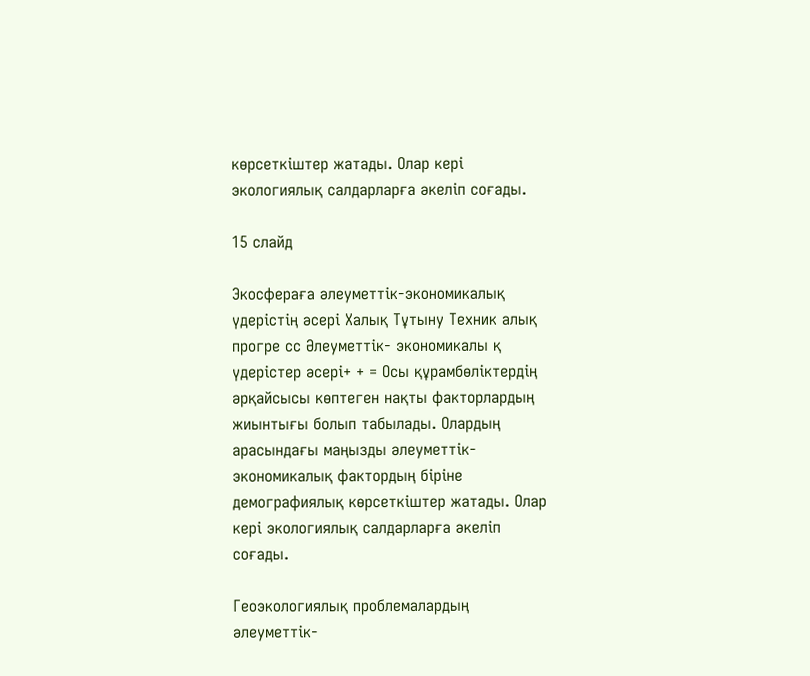көрсеткіштер жатады. Олар кері экологиялық салдарларға әкеліп соғады.

15 слайд

Экосфераға әлеуметтік-экономикалық үдерістің әсері Халық Тұтыну Техник алық прогре сс Әлеуметтік- экономикалы қ үдерістер әсері+ + = Осы құрамбөліктердің әрқайсысы көптеген нақты факторлардың жиынтығы болып табылады. Олардың арасындағы маңызды әлеуметтік- экономикалық фактордың біріне демографиялық көрсеткіштер жатады. Олар кері экологиялық салдарларға әкеліп соғады.

Геоэкологиялық проблемалардың әлеуметтік-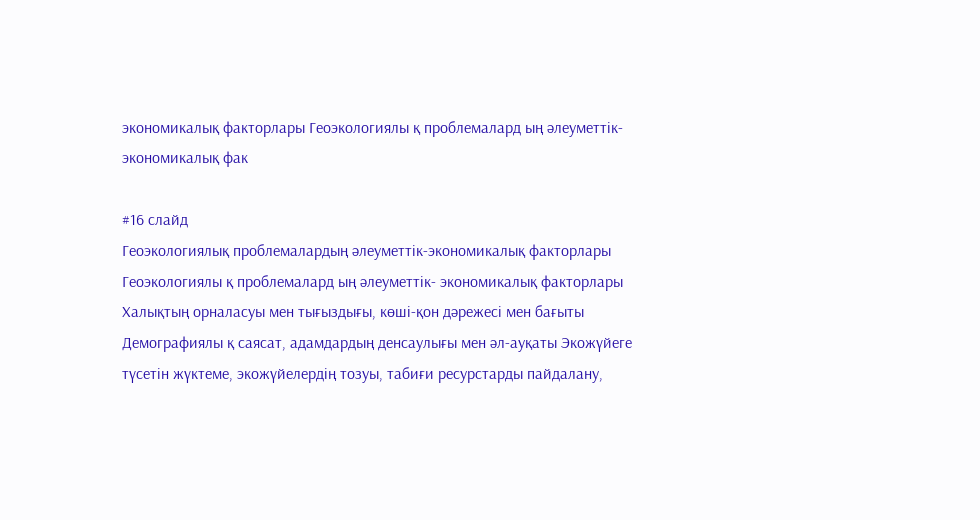экономикалық факторлары Геоэкологиялы қ проблемалард ың әлеуметтік- экономикалық фак

#16 слайд
Геоэкологиялық проблемалардың әлеуметтік-экономикалық факторлары Геоэкологиялы қ проблемалард ың әлеуметтік- экономикалық факторлары Халықтың орналасуы мен тығыздығы, көші-қон дәрежесі мен бағыты Демографиялы қ саясат, адамдардың денсаулығы мен әл-ауқаты Экожүйеге түсетін жүктеме, экожүйелердің тозуы, табиғи ресурстарды пайдалану,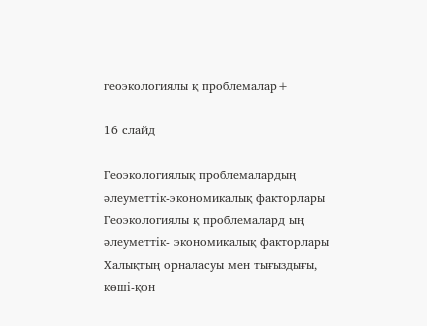геоэкологиялы қ проблемалар+

16 слайд

Геоэкологиялық проблемалардың әлеуметтік-экономикалық факторлары Геоэкологиялы қ проблемалард ың әлеуметтік- экономикалық факторлары Халықтың орналасуы мен тығыздығы, көші-қон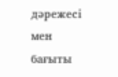дәрежесі мен бағыты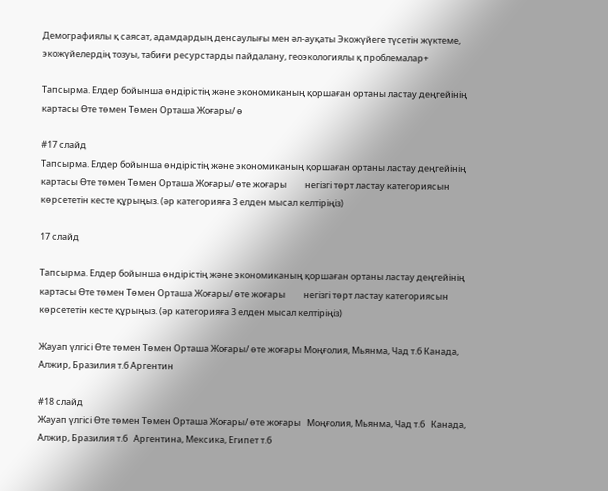Демографиялы қ саясат, адамдардың денсаулығы мен әл-ауқаты Экожүйеге түсетін жүктеме, экожүйелердің тозуы, табиғи ресурстарды пайдалану, геоэкологиялы қ проблемалар+

Тапсырма. Елдер бойынша өндірістің және экономиканың қоршаған ортаны ластау деңгейінің картасы Өте төмен Төмен Орташа Жоғары/ ө

#17 слайд
Тапсырма. Елдер бойынша өндірістің және экономиканың қоршаған ортаны ластау деңгейінің картасы Өте төмен Төмен Орташа Жоғары/ өте жоғары         негізгі төрт ластау категориясын көрсететін кесте құрыңыз. (әр категорияға 3 елден мысал келтіріңіз)

17 слайд

Тапсырма. Елдер бойынша өндірістің және экономиканың қоршаған ортаны ластау деңгейінің картасы Өте төмен Төмен Орташа Жоғары/ өте жоғары         негізгі төрт ластау категориясын көрсететін кесте құрыңыз. (әр категорияға 3 елден мысал келтіріңіз)

Жауап үлгісі Өте төмен Төмен Орташа Жоғары/ өте жоғары Моңғолия, Мьянма, Чад т.б Канада, Алжир, Бразилия т.б Аргентин

#18 слайд
Жауап үлгісі Өте төмен Төмен Орташа Жоғары/ өте жоғары   Моңғолия, Мьянма, Чад т.б   Канада, Алжир, Бразилия т.б   Аргентина, Мексика, Египет т.б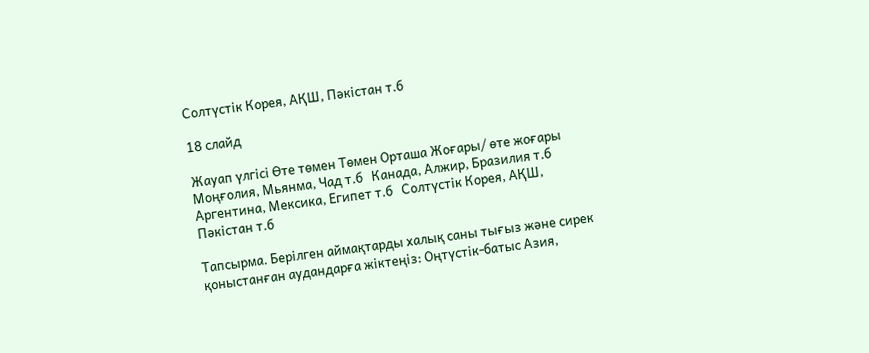Солтүстік Корея, АҚШ, Пәкістан т.б

18 слайд

Жауап үлгісі Өте төмен Төмен Орташа Жоғары/ өте жоғары   Моңғолия, Мьянма, Чад т.б   Канада, Алжир, Бразилия т.б   Аргентина, Мексика, Египет т.б   Солтүстік Корея, АҚШ, Пәкістан т.б

Тапсырма. Берілген аймақтарды халық саны тығыз және сирек қоныстанған аудандарға жіктеңіз: Оңтүстік-батыс Азия,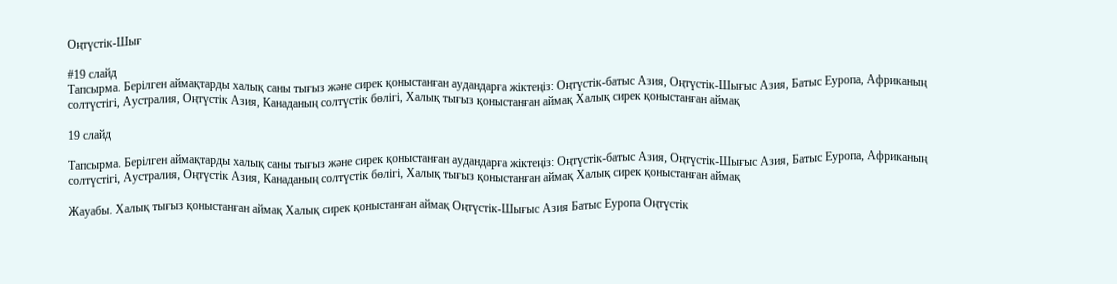Оңтүстік-Шығ

#19 слайд
Тапсырма. Берілген аймақтарды халық саны тығыз және сирек қоныстанған аудандарға жіктеңіз: Оңтүстік-батыс Азия, Оңтүстік-Шығыс Азия, Батыс Еуропа, Африканың солтүстігі, Аустралия, Оңтүстік Азия, Канаданың солтүстік бөлігі, Халық тығыз қоныстанған аймақ Халық сирек қоныстанған аймақ

19 слайд

Тапсырма. Берілген аймақтарды халық саны тығыз және сирек қоныстанған аудандарға жіктеңіз: Оңтүстік-батыс Азия, Оңтүстік-Шығыс Азия, Батыс Еуропа, Африканың солтүстігі, Аустралия, Оңтүстік Азия, Канаданың солтүстік бөлігі, Халық тығыз қоныстанған аймақ Халық сирек қоныстанған аймақ

Жауабы. Халық тығыз қоныстанған аймақ Халық сирек қоныстанған аймақ Оңтүстік-Шығыс Азия Батыс Еуропа Оңтүстік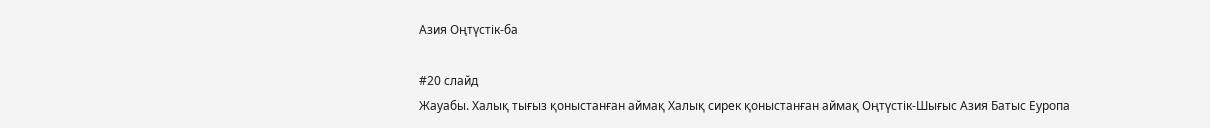Азия Оңтүстік-ба

#20 слайд
Жауабы. Халық тығыз қоныстанған аймақ Халық сирек қоныстанған аймақ Оңтүстік-Шығыс Азия Батыс Еуропа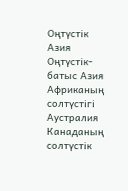Оңтүстік Азия Оңтүстік-батыс Азия Африканың солтүстігі Аустралия Канаданың солтүстік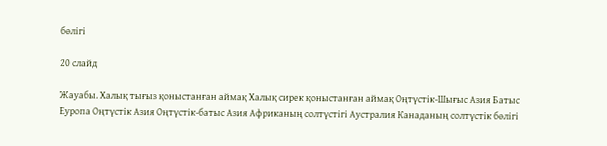бөлігі

20 слайд

Жауабы. Халық тығыз қоныстанған аймақ Халық сирек қоныстанған аймақ Оңтүстік-Шығыс Азия Батыс Еуропа Оңтүстік Азия Оңтүстік-батыс Азия Африканың солтүстігі Аустралия Канаданың солтүстік бөлігі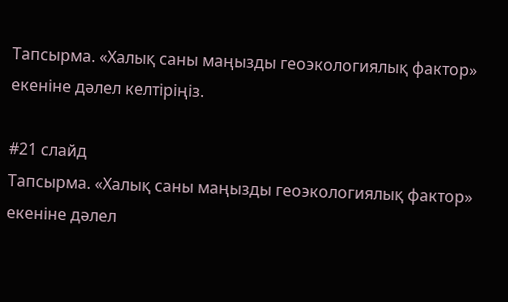Тапсырма. «Халық саны маңызды геоэкологиялық фактор» екеніне дәлел келтіріңіз.

#21 слайд
Тапсырма. «Халық саны маңызды геоэкологиялық фактор» екеніне дәлел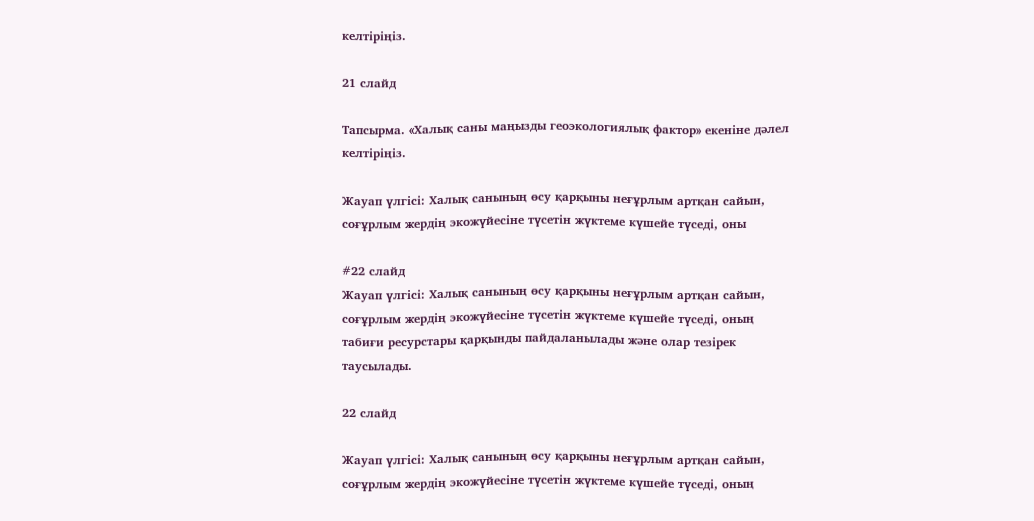келтіріңіз.

21 слайд

Тапсырма. «Халық саны маңызды геоэкологиялық фактор» екеніне дәлел келтіріңіз.

Жауап үлгісі: Халық санының өсу қарқыны неғұрлым артқан сайын, соғұрлым жердің экожүйесіне түсетін жүктеме күшейе түседі, оны

#22 слайд
Жауап үлгісі: Халық санының өсу қарқыны неғұрлым артқан сайын, соғұрлым жердің экожүйесіне түсетін жүктеме күшейе түседі, оның табиғи ресурстары қарқынды пайдаланылады және олар тезірек таусылады.

22 слайд

Жауап үлгісі: Халық санының өсу қарқыны неғұрлым артқан сайын, соғұрлым жердің экожүйесіне түсетін жүктеме күшейе түседі, оның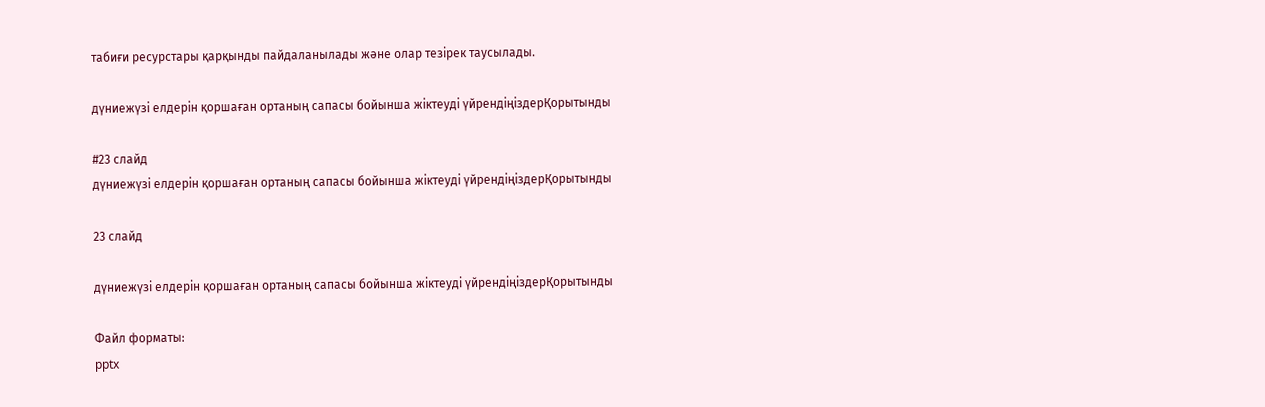табиғи ресурстары қарқынды пайдаланылады және олар тезірек таусылады.

дүниежүзі елдерін қоршаған ортаның сапасы бойынша жіктеуді үйрендіңіздерҚорытынды

#23 слайд
дүниежүзі елдерін қоршаған ортаның сапасы бойынша жіктеуді үйрендіңіздерҚорытынды

23 слайд

дүниежүзі елдерін қоршаған ортаның сапасы бойынша жіктеуді үйрендіңіздерҚорытынды

Файл форматы:
pptx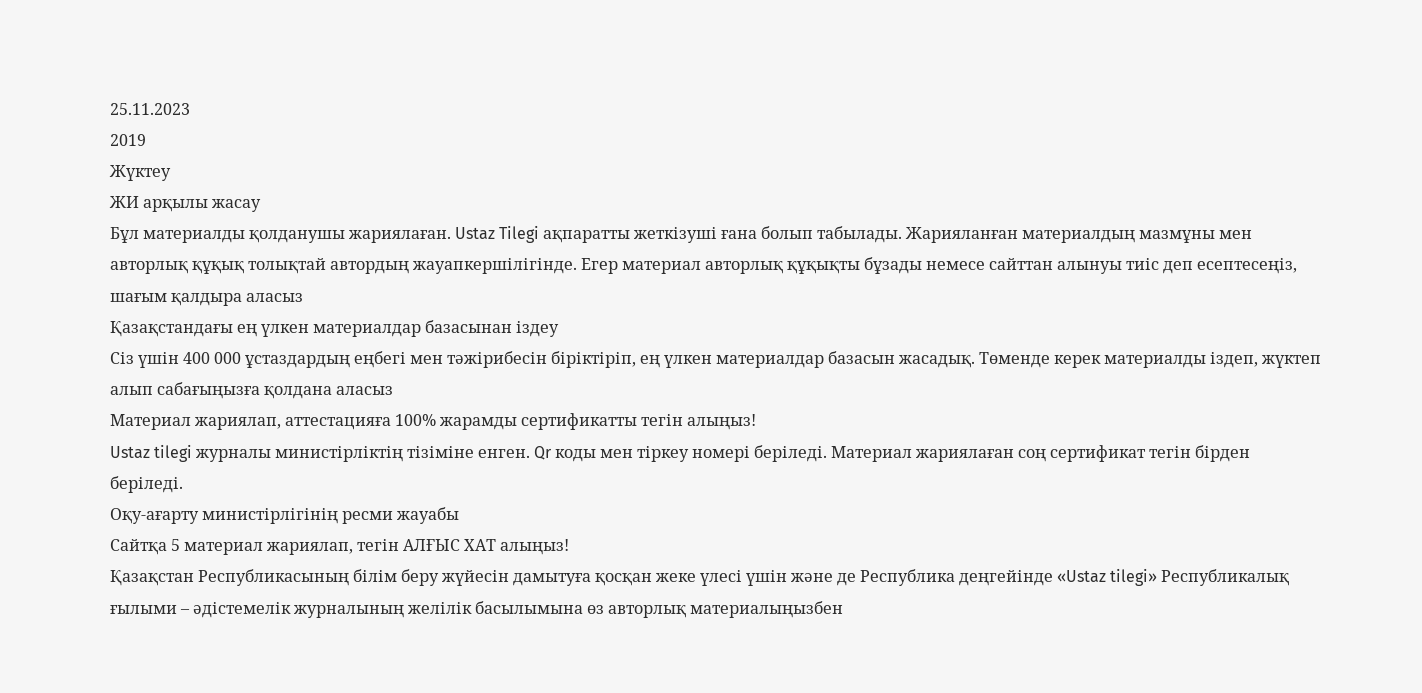25.11.2023
2019
Жүктеу
ЖИ арқылы жасау
Бұл материалды қолданушы жариялаған. Ustaz Tilegi ақпаратты жеткізуші ғана болып табылады. Жарияланған материалдың мазмұны мен авторлық құқық толықтай автордың жауапкершілігінде. Егер материал авторлық құқықты бұзады немесе сайттан алынуы тиіс деп есептесеңіз,
шағым қалдыра аласыз
Қазақстандағы ең үлкен материалдар базасынан іздеу
Сіз үшін 400 000 ұстаздардың еңбегі мен тәжірибесін біріктіріп, ең үлкен материалдар базасын жасадық. Төменде керек материалды іздеп, жүктеп алып сабағыңызға қолдана аласыз
Материал жариялап, аттестацияға 100% жарамды сертификатты тегін алыңыз!
Ustaz tilegi журналы министірліктің тізіміне енген. Qr коды мен тіркеу номері беріледі. Материал жариялаған соң сертификат тегін бірден беріледі.
Оқу-ағарту министірлігінің ресми жауабы
Сайтқа 5 материал жариялап, тегін АЛҒЫС ХАТ алыңыз!
Қазақстан Республикасының білім беру жүйесін дамытуға қосқан жеке үлесі үшін және де Республика деңгейінде «Ustaz tilegi» Республикалық ғылыми – әдістемелік журналының желілік басылымына өз авторлық материалыңызбен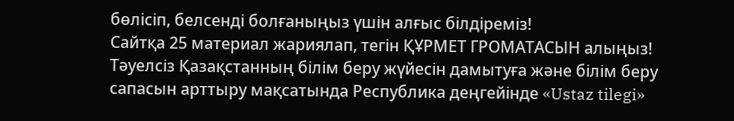бөлісіп, белсенді болғаныңыз үшін алғыс білдіреміз!
Сайтқа 25 материал жариялап, тегін ҚҰРМЕТ ГРОМАТАСЫН алыңыз!
Тәуелсіз Қазақстанның білім беру жүйесін дамытуға және білім беру сапасын арттыру мақсатында Республика деңгейінде «Ustaz tilegi»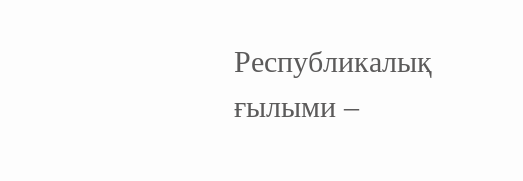Республикалық ғылыми –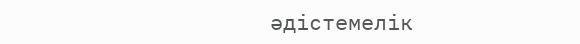әдістемелік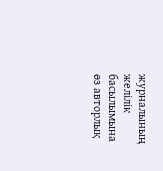журналының желілік басылымына өз авторлық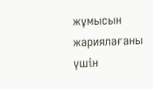жұмысын жариялағаны үшін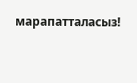марапатталасыз!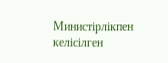Министірлікпен келісілген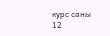курс саны 12